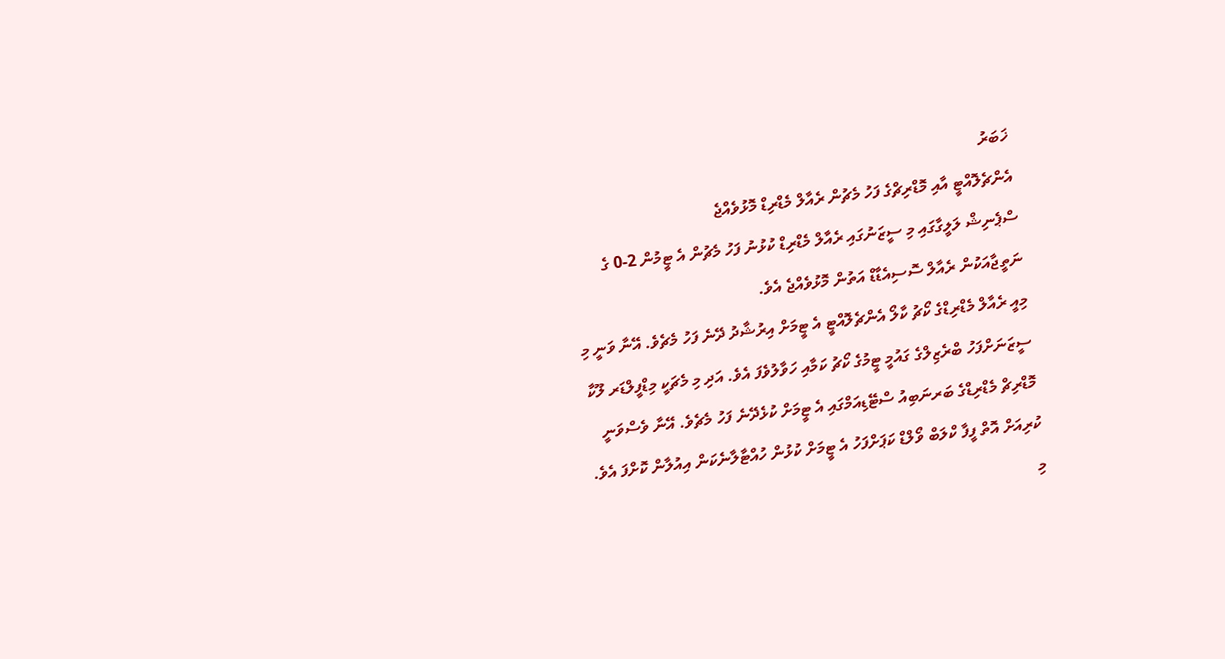ޚަބަރު
އެންޗެލޮއްޓީ އާއި މޮޑްރިޗްގެ ފަހު މެޗުން ރެއާލް މެޑްރިޑް މޮޅުވެއްޖެ
ސްޕެނިޝް ލަލީގާގައި މި ސީޒަނުގައި ރެއާލް މެޑްރިޑް ކުޅުނު ފަހު މެޗުން އެ ޓީމުން 2-0 ގެ ނަތީޖާއަކުން ރެއާލް ސޮސިއެޑާޑް އަތުން މޮޅުވެއްޖެ އެވެ.
މިއީ ރެއާލް މެޑްރިޑްގެ ކޯޗު ކާލޯ އެންޗެލޮއްޓީ އެ ޓީމަށް އިރުޝާދު ދޭނެ ފަހު މެޗެވެ. އޭނާ ވަނީ މި ސީޒަނަށްފަހު ބްރެޒިލްގެ ގައުމީ ޓީމުގެ ކޯޗު ކަމާއި ހަވާލުވެފަ އެވެ. އަދި މި މެޗަކީ މިޑްފީލްޑަރ ލޫކާ މޮޑްރިޗް މެޑްރިޑްގެ ބަރނަބިއު ސްޓޭޑިއަމްގައި އެ ޓީމަށް ކުޅެދޭނެ ފަހު މެޗެވެ. އޭނާ ވެސްވަނީ ކުރިއަށް އޮތް ފީފާ ކްލަބް ވޯލްޑް ކަޕަށްފަހު އެ ޓީމަށް ކުޅުން ހުއްޓާލާނެކަން އިއުލާން ކޮށްފަ އެވެ.
މި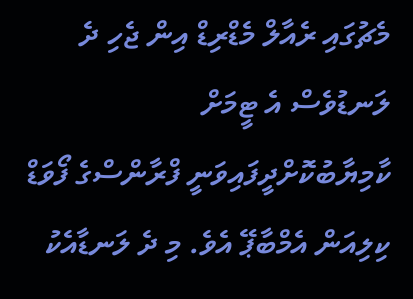މެޗުގައި ރެއާލް މެޑްރިޑް އިން ޖެހި ދެ ލަނޑުވެސް އެ ޓީމަށް ކާމިޔާބުކޮށްދީފައިވަނީ ފްރާންސްގެ ފޯވަޑް ކިލިއަން އެމްބާޕޭ އެވެ. މި ދެ ލަނޑާއެކު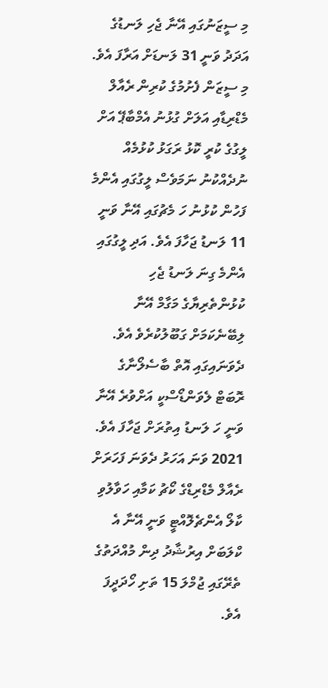މި ސީޒަނުގައި އޭނާ ޖެހި ލަނޑުގެ އަދަދު ވަނީ 31 ލަނޑަށް އަރާފަ އެވެ.
މި ސީޒަން ފެށުމުގެ ކުރިން ރެއާލް މެޑްރިޑާއި އަލަށް ގުޅުނު އެމްބާޕޭ އަށް ލީގުގެ ކުރީ ކޮޅު ރަގަޅު ކުޅުމެއް ނުދެއްކުނު ނަމަވެސް ލީގުގައި އެންމެ ފަހުން ކުޅުނު ހަ މެޗުގައި އޭނާ ވަނީ 11 ލަނޑު ޖަހާފަ އެވެ. އަދި ލީގުގައި އެންމެ ގިނަ ލަނޑު ޖެހި ކުޅުންތެރިޔާގެ މަގާމް އޭނާ ލިބޭނެކަމަށް ގަބޫލުކުރެވެ އެވެ. ދެވަނައިގައި އޮތް ބާސެލޯނާގެ ރޮބަޓް ލެވަންޑޯސްކީ އަށްވުރެ އޭނާ ވަނީ ހަ ލަނޑު އިތުރަށް ޖަހާފަ އެވެ.
2021 ވަނަ އަހަރު ދެވަނަ ފަހަރަށް ރެއާލް މެޑްރިޑްގެ ކޯޗު ކަމާއި ހަވާލުވި ކާލޯ އެންޗެލޮއްޓީ ވަނީ އޭނާ އެ ކްލަބަށް އިރުޝާދު ދިން މުއްދަތުގެ ތެރޭގައި ޖުމްލަ 15 ތަށި ހޯދަދީފަ އެވެ.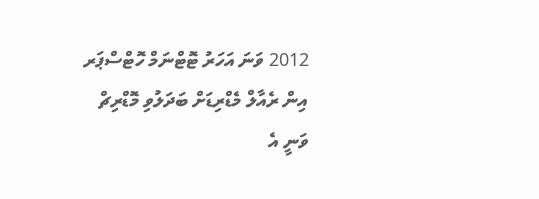2012 ވަނަ އަހަރު ޓޮޓްނަމް ހޮޓްސްޕަރ އިން ރެއާލް މެޑްރިޑަށް ބަދަލުވި މޮޑްރިޗް ވަނީ އެ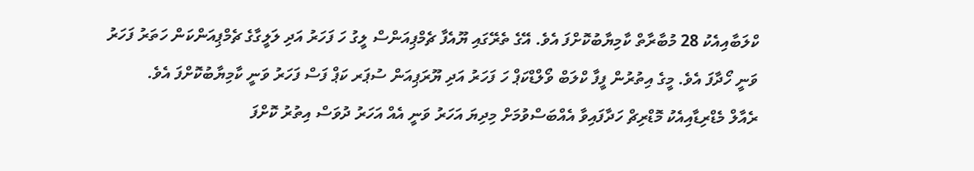ކްލަބާއިއެކު 28 މުބާރާތް ކާމިޔާބުކޮށްފަ އެވެ. އޭގެ ތެރޭގައި ޔޫއެފާ ޗެމްޕިއަންސް ލީގު ހަ ފަހަރު އަދި ލަލީގާގެ ޗެމްޕިއަންކަން ހަތަރު ފަހަރު ވަނީ ހޯދާފަ އެވެ. މީގެ އިތުރުން ފީފާ ކްލަބް ވޯލްޑްކަޕް ހަ ފަހަރު އަދި ޔޫރަޕިއަން ސުޕަރ ކަޕް ފަސް ފަހަރު ވަނީ ކާމިޔާބުކޮށްފަ އެވެ.
ރެއާލް މެޑްރިޑާއިއެކު މޮޑްރިޗް ހަދާފައިވާ އެއްބަސްވުމަށް މިދިޔަ އަހަރު ވަނީ އެއް އަހަރު ދުވަސް އިތުރު ކޮށްފަ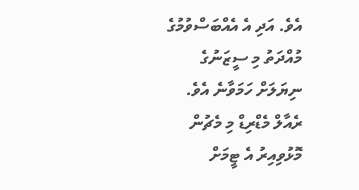އެވެ. އަދި އެ އެއްބަސްވުމުގެ މުއްދަތު މި ސީޒަނުގެ ނިޔަލަށް ހަމަވާނެ އެވެ.
ރެއާލް މެޑްރިޑް މި މެޗުން މޮޅުވިއިރު އެ ޓީމަށް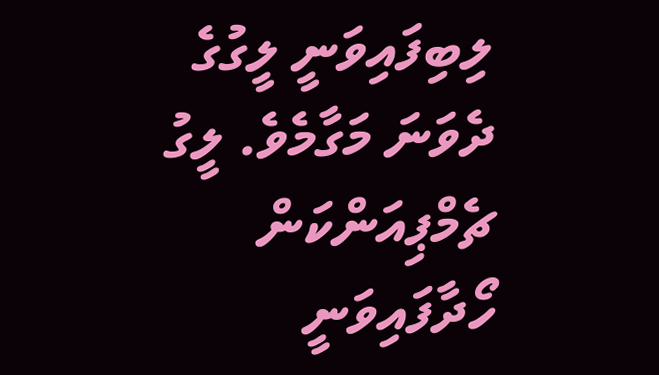ލިބިފައިވަނީ ލީގުގެ ދެވަނަ މަގާމެވެ. ލީގު ޗެމްޕިއަންކަން ހޯދާފައިވަނީ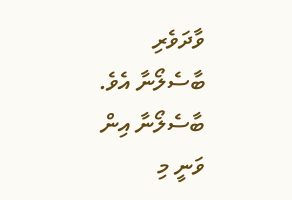ވާދަވެރި ބާސެލޯނާ އެވެ. ބާސެލޯނާ އިން ވަނީ މި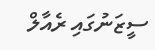ސީޒަނުގައި ރެއާލް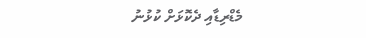މެޑްރިޑާއި ދެކޮޅަށް ކުޅުނު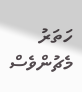ހަތަރު މެޗުންވެސް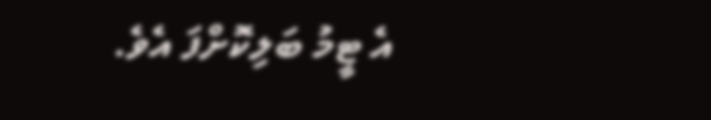އެ ޓީމު ބަލިކޮށްފަ އެވެ.